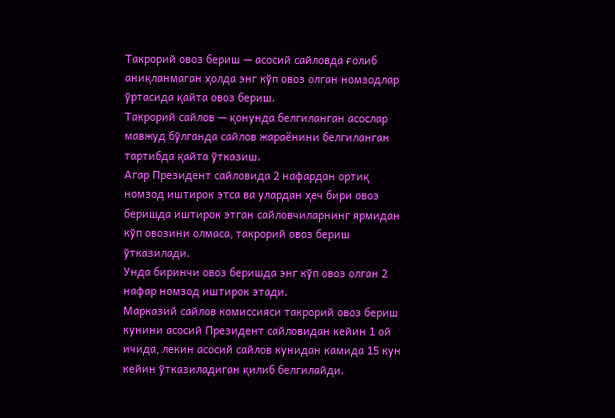Такрорий овоз бериш — асосий сайловда ғолиб аниқланмаган ҳолда энг кўп овоз олган номзодлар ўртасида қайта овоз бериш.
Такрорий сайлов — қонунда белгиланган асослар мавжуд бўлганда сайлов жараёнини белгиланган тартибда қайта ўтказиш.
Агар Президент сайловида 2 нафардан ортиқ номзод иштирок этса ва улардан ҳеч бири овоз беришда иштирок этган сайловчиларнинг ярмидан кўп овозини олмаса, такрорий овоз бериш ўтказилади.
Унда биринчи овоз беришда энг кўп овоз олган 2 нафар номзод иштирок этади.
Марказий сайлов комиссияси такрорий овоз бериш кунини асосий Президент сайловидан кейин 1 ой ичида, лекин асосий сайлов кунидан камида 15 кун кейин ўтказиладиган қилиб белгилайди.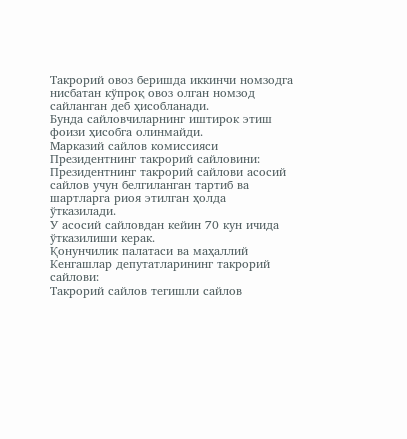Такрорий овоз беришда иккинчи номзодга нисбатан кўпроқ овоз олган номзод сайланган деб ҳисобланади.
Бунда сайловчиларнинг иштирок этиш фоизи ҳисобга олинмайди.
Марказий сайлов комиссияси Президентнинг такрорий сайловини:
Президентнинг такрорий сайлови асосий сайлов учун белгиланган тартиб ва шартларга риоя этилган ҳолда ўтказилади.
У асосий сайловдан кейин 70 кун ичида ўтказилиши керак.
Қонунчилик палатаси ва маҳаллий Кенгашлар депутатларининг такрорий сайлови:
Такрорий сайлов тегишли сайлов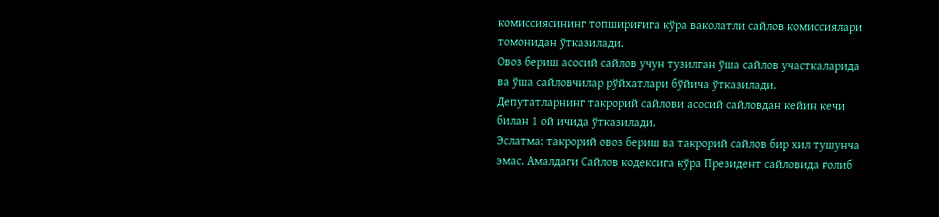комиссиясининг топшириғига кўра ваколатли сайлов комиссиялари томонидан ўтказилади.
Овоз бериш асосий сайлов учун тузилган ўша сайлов участкаларида ва ўша сайловчилар рўйхатлари бўйича ўтказилади.
Депутатларнинг такрорий сайлови асосий сайловдан кейин кечи билан 1 ой ичида ўтказилади.
Эслатма: такрорий овоз бериш ва такрорий сайлов бир хил тушунча эмас. Амалдаги Сайлов кодексига кўра Президент сайловида ғолиб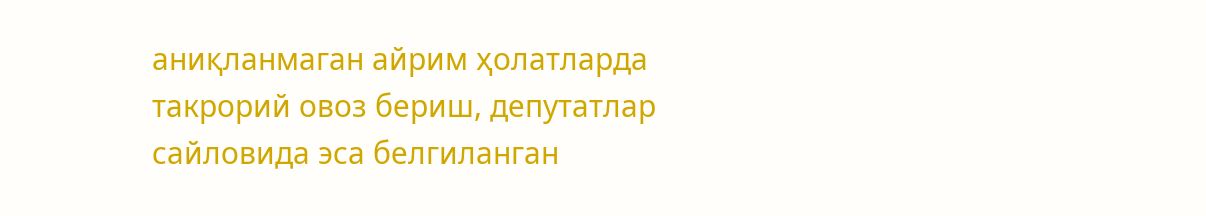аниқланмаган айрим ҳолатларда такрорий овоз бериш, депутатлар сайловида эса белгиланган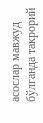асослар мавжуд бўлганда такрорий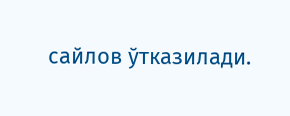сайлов ўтказилади.